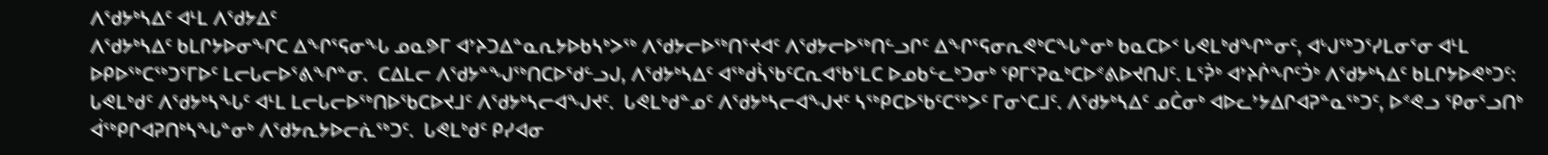ᐱᖁᔭᒃᓴᐃᑦ ᐊᒻᒪ ᐱᖁᔭᐃᑦ
ᐱᖁᔭᒃᓴᐃᑦ ᑲᒪᒋᔭᐅᓂᖏᑕ ᐃᖏᕐᕋᓂᖓ ᓄᓇᕗᒥ ᐊᔾᔨᑐᐃᓐᓇᕆᔭᐅᑲᓴᒃᐳᖅ ᐱᖁᔭᓕᐅᖅᑎᕐᔪᐊᑦ ᐱᖁᔭᓕᐅᖅᑎᓪᓗᒋᑦ ᐃᖏᕐᕋᓂᕆᕙᒃᑕᖓᓐᓂᒃ ᑲᓇᑕᐅᑉ ᒐᕙᒪᒃᑯᖏᓐᓂᑦ, ᐊᒡᒍᖅᑐᕐᓯᒪᓂᕐᓂ ᐊᒻᒪ ᐅᑭᐅᖅᑕᖅᑐᕐᒥᐅᑦ ᒪᓕᒐᓕᐅᕐᕕᖏᓐᓂ.  ᑕᐃᒪᓕ ᐱᖁᔭᓐᖑᖅᑎᑕᐅᖁᓪᓗᒍ, ᐱᖁᔭᒃᓴᐃᑦ ᐊᖅᑯᓵᖃᑦᑕᕆᐊᖃᕐᒪᑕ ᐅᓄᑲᓪᓚᒃᑐᓂᒃ ᕿᒥᕐᕈᓇᒃᑕᐅᕝᕕᐅᔪᑎᒍᑦ. ᒪᕐᕉᒃ ᐊᔾᔨᒌᖏᑦᑑᒃ ᐱᖁᔭᒃᓴᐃᑦ ᑲᒪᒋᔭᐅᕙᒃᑐᑦ: ᒐᕙᒪᒃᑯᑦ ᐱᖁᔭᒃᓴᖓᑦ ᐊᒻᒪ ᒪᓕᒐᓕᐅᖅᑎᐅᖃᑕᐅᔪᒧᑦ ᐱᖁᔭᒃᓴᓕᐊᖑᔪᑦ.  ᒐᕙᒪᒃᑯᓐᓄᑦ ᐱᖁᔭᒃᓴᓕᐊᖑᔪᑦ ᓴᖅᑭᑕᐅᖃᑦᑕᖅᐳᑦ ᒥᓂᔅᑕᒧᑦ. ᐱᖁᔭᒃᓴᐃᑦ ᓄᑖᓂᒃ ᐊᐅᓚᔾᔭᐃᒋᐊᕈᓐᓇᖅᑐᑦ, ᐅᕝᕙᓗ ᕿᓂᕐᓗᑎᒃ ᐋᖅᑭᒋᐊᕈᑎᒃᓴᖓᓐᓂᒃ ᐱᖁᔭᕆᔭᐅᓕᕇᖅᑐᑦ.  ᒐᕙᒪᒃᑯᑦ ᑭᓯᐊᓂ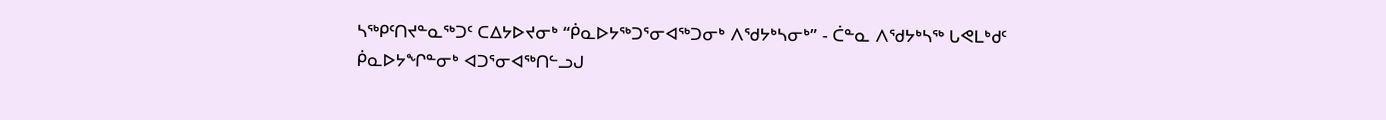ᓴᖅᑭᑦᑎᔪᓐᓇᖅᑐᑦ ᑕᐃᔭᐅᔪᓂᒃ “ᑮᓇᐅᔭᖅᑐᕐᓂᐊᖅᑐᓂᒃ ᐱᖁᔭᒃᓴᓂᒃ” - ᑖᓐᓇ ᐱᖁᔭᒃᓴᖅ ᒐᕙᒪᒃᑯᑦ ᑮᓇᐅᔭᖏᓐᓂᒃ ᐊᑐᕐᓂᐊᖅᑎᓪᓗᒍ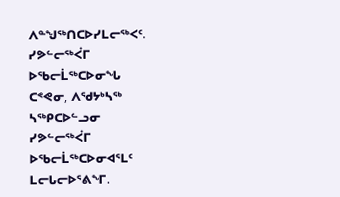ᐱᓐᖑᖅᑎᑕᐅᓯᒪᓕᖅᐸᑦ.
ᓯᕗᓪᓕᖅᐹᒥ ᐅᖃᓕᒫᖅᑕᐅᓂᖓ
ᑕᕝᕙᓂ, ᐱᖁᔭᒃᓴᖅ ᓴᖅᑭᑕᐅᓪᓗᓂ ᓯᕗᓪᓕᖅᐹᒥ ᐅᖃᓕᒫᖅᑕᐅᓂᐊᕐᒪᑦ ᒪᓕᒐᓕᐅᕐᕕᖕᒥ.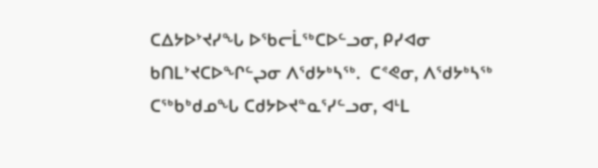ᑕᐃᔭᐅᔾᔪᓯᖓ ᐅᖃᓕᒫᖅᑕᐅᓪᓗᓂ, ᑭᓯᐊᓂ ᑲᑎᒪᔾᔪᑕᐅᖏᓪᖢᓂ ᐱᖁᔭᒃᓴᖅ.  ᑕᕝᕙᓂ, ᐱᖁᔭᒃᓴᖅ ᑕᖅᑲᒃᑯᓄᖓ ᑕᑯᔭᐅᔪᓐᓇᕐᓯᓪᓗᓂ, ᐊᒻᒪ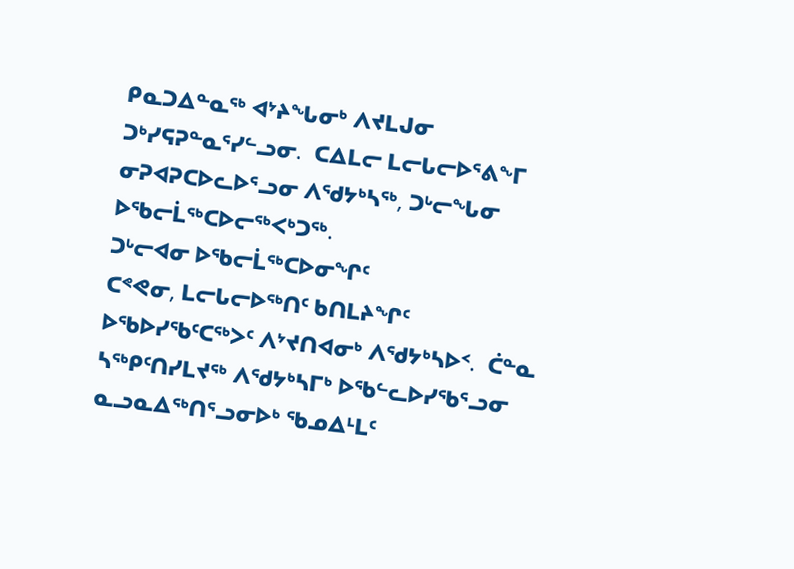ᑭᓇᑐᐃᓐᓇᖅ ᐊᔾᔨᖓᓂᒃ ᐱᔪᒪᒍᓂ ᑐᒃᓯᕋᕈᓐᓇᕐᓯᓪᓗᓂ.  ᑕᐃᒪᓕ ᒪᓕᒐᓕᐅᕐᕕᖕᒥ ᓂᕈᐊᕈᑕᐅᓚᐅᕐᓗᓂ ᐱᖁᔭᒃᓴᖅ, ᑐᒡᓕᖓᓂ ᐅᖃᓕᒫᖅᑕᐅᓕᖅᐸᒃᑐᖅ.
ᑐᒡᓕᐊᓂ ᐅᖃᓕᒫᖅᑕᐅᓂᖏᑦ
ᑕᕝᕙᓂ, ᒪᓕᒐᓕᐅᖅᑎᑦ ᑲᑎᒪᔨᖏᑦ ᐅᖃᐅᓯᖃᑦᑕᖅᐳᑦ ᐱᔾᔪᑎᐊᓂᒃ ᐱᖁᔭᒃᓴᐅᑉ.  ᑖᓐᓇ ᓴᖅᑭᑦᑎᓯᒪᔪᖅ ᐱᖁᔭᒃᓴᒥᒃ ᐅᖃᓪᓚᐅᓯᖃᕐᓗᓂ ᓇᓗᓇᐃᖅᑎᕐᓗᓂᐅᒃ ᖃᓄᐃᒻᒪᑦ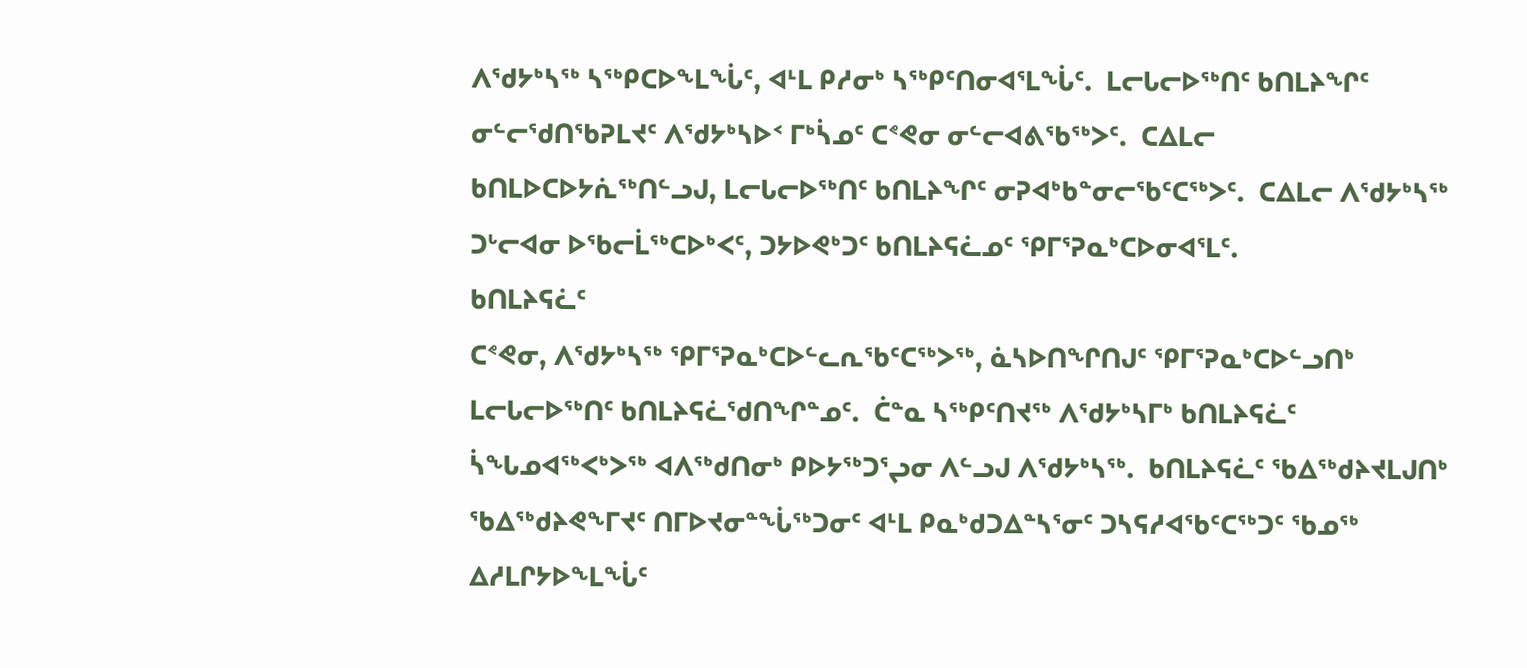ᐱᖁᔭᒃᓴᖅ ᓴᖅᑭᑕᐅᖕᒪᖔᑦ, ᐊᒻᒪ ᑭᓱᓂᒃ ᓴᖅᑭᑦᑎᓂᐊᕐᒪᖔᑦ.  ᒪᓕᒐᓕᐅᖅᑎᑦ ᑲᑎᒪᔨᖏᑦ ᓂᓪᓕᖁᑎᖃᕈᒪᔪᑦ ᐱᖁᔭᒃᓴᐅᑉ ᒥᒃᓵᓄᑦ ᑕᕝᕙᓂ ᓂᓪᓕᐊᕕᖃᖅᐳᑦ.  ᑕᐃᒪᓕ ᑲᑎᒪᐅᑕᐅᔭᕇᖅᑎᓪᓗᒍ, ᒪᓕᒐᓕᐅᖅᑎᑦ ᑲᑎᒪᔨᖏᑦ ᓂᕈᐊᒃᑲᓐᓂᓕᖃᑦᑕᖅᐳᑦ.  ᑕᐃᒪᓕ ᐱᖁᔭᒃᓴᖅ ᑐᒡᓕᐊᓂ ᐅᖃᓕᒫᖅᑕᐅᒃᐸᑦ, ᑐᔭᐅᕙᒃᑐᑦ ᑲᑎᒪᔨᕋᓛᓄᑦ ᕿᒥᕐᕈᓇᒃᑕᐅᓂᐊᕐᒪᑦ.
ᑲᑎᒪᔨᕋᓛᑦ
ᑕᕝᕙᓂ, ᐱᖁᔭᒃᓴᖅ ᕿᒥᕐᕈᓇᒃᑕᐅᓪᓚᕆᖃᑦᑕᖅᐳᖅ, ᓈᓴᐅᑎᖏᑎᒍᑦ ᕿᒥᕐᕈᓇᒃᑕᐅᓪᓗᑎᒃ ᒪᓕᒐᓕᐅᖅᑎᑦ ᑲᑎᒪᔨᕋᓛᖁᑎᖏᓐᓄᑦ.  ᑖᓐᓇ ᓴᖅᑭᑦᑎᔪᖅ ᐱᖁᔭᒃᓴᒥᒃ ᑲᑎᒪᔨᕋᓛᑦ ᓵᖓᓄᐊᖅᐸᒃᐳᖅ ᐊᐱᖅᑯᑎᓂᒃ ᑭᐅᔭᖅᑐᕐᖢᓂ ᐱᓪᓗᒍ ᐱᖁᔭᒃᓴᖅ.  ᑲᑎᒪᔨᕋᓛᑦ ᖃᐃᖅᑯᔨᔪᒪᒍᑎᒃ ᖃᐃᖅᑯᔨᕙᖕᒥᔪᑦ ᑎᒥᐅᔪᓂᓐᖔᖅᑐᓂᑦ ᐊᒻᒪ ᑭᓇᒃᑯᑐᐃᓐᓴᕐᓂᑦ ᑐᓴᕋᓱᐊᖃᑦᑕᖅᑐᑦ ᖃᓄᖅ ᐃᓱᒪᒋᔭᐅᖕᒪᖔᑦ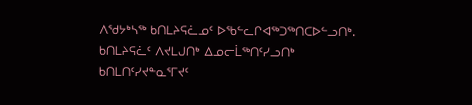ᐱᖁᔭᒃᓴᖅ ᑲᑎᒪᔨᕋᓛᓄᑦ ᐅᖃᓪᓚᒋᐊᖅᑐᖅᑎᑕᐅᓪᓗᑎᒃ. ᑲᑎᒪᔨᕋᓛᑦ ᐱᔪᒪᒍᑎᒃ ᐃᓄᓕᒫᖅᑎᑦᓯᓗᑎᒃ ᑲᑎᒪᑎᑦᓯᔪᓐᓇᕐᒥᔪᑦ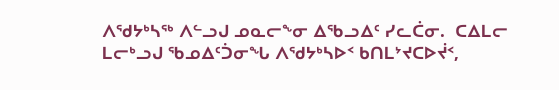ᐱᖁᔭᒃᓴᖅ ᐱᓪᓗᒍ ᓄᓇᓕᖕᓂ ᐃᖃᓗᐃᑦ ᓯᓚᑖᓂ.  ᑕᐃᒪᓕ ᒪᓕᒃᓗᒍ ᖃᓄᐃᑦᑑᓂᖓ ᐱᖁᔭᒃᓴᐅᑉ ᑲᑎᒪᔾᔪᑕᐅᔫᑉ,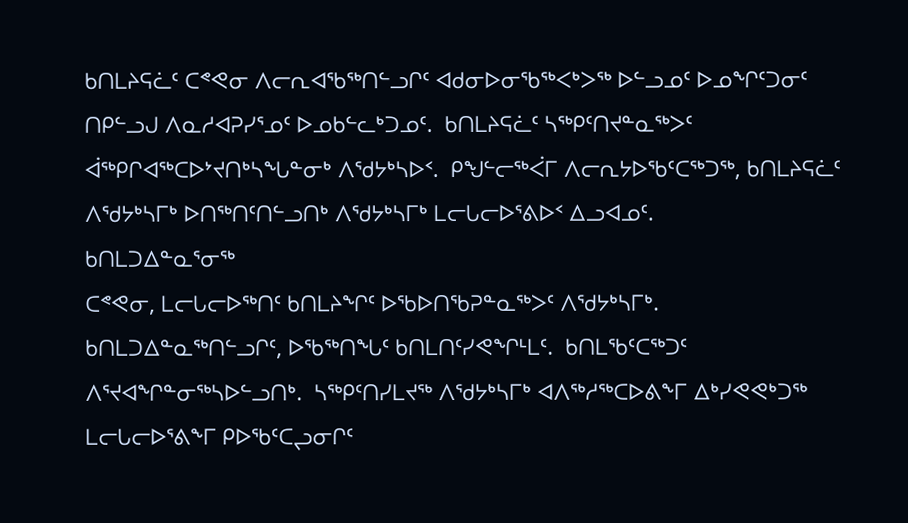ᑲᑎᒪᔨᕋᓛᑦ ᑕᕝᕙᓂ ᐱᓕᕆᐊᖃᖅᑎᓪᓗᒋᑦ ᐊᑯᓂᐅᓂᖃᖅᐸᒃᐳᖅ ᐅᓪᓗᓄᑦ ᐅᓄᖏᑦᑐᓂᑦ ᑎᑭᓪᓗᒍ ᐱᓇᓱᐊᕈᓯᕐᓄᑦ ᐅᓄᑲᓪᓚᒃᑐᓄᑦ.  ᑲᑎᒪᔨᕋᓛᑦ ᓴᖅᑭᑦᑎᔪᓐᓇᖅᐳᑦ ᐋᖅᑭᒋᐊᖅᑕᐅᔾᔪᑎᒃᓴᖓᓐᓂᒃ ᐱᖁᔭᒃᓴᐅᑉ.  ᑭᖑᓪᓕᖅᐹᒥ ᐱᓕᕆᔭᐅᖃᑦᑕᖅᑐᖅ, ᑲᑎᒪᔨᕋᓛᑦ ᐱᖁᔭᒃᓴᒥᒃ ᐅᑎᖅᑎᑦᑎᓪᓗᑎᒃ ᐱᖁᔭᒃᓴᒥᒃ ᒪᓕᒐᓕᐅᕐᕕᐅᑉ ᐃᓗᐊᓄᑦ.
ᑲᑎᒪᑐᐃᓐᓇᕐᓂᖅ
ᑕᕝᕙᓂ, ᒪᓕᒐᓕᐅᖅᑎᑦ ᑲᑎᒪᔨᖏᑦ ᐅᖃᐅᑎᖃᕈᓐᓇᖅᐳᑦ ᐱᖁᔭᒃᓴᒥᒃ.  ᑲᑎᒪᑐᐃᓐᓇᖅᑎᓪᓗᒋᑦ, ᐅᖃᖅᑎᖓᑦ ᑲᑎᒪᑎᑦᓯᕙᖏᒻᒪᑦ.  ᑲᑎᒪᖃᑦᑕᖅᑐᑦ ᐱᕐᔪᐊᖏᓐᓂᖅᓴᐅᓪᓗᑎᒃ.  ᓴᖅᑭᑦᑎᓯᒪᔪᖅ ᐱᖁᔭᒃᓴᒥᒃ ᐊᐱᖅᓱᖅᑕᐅᕕᖕᒥ ᐃᒃᓯᕙᕙᒃᑐᖅ ᒪᓕᒐᓕᐅᕐᕕᖕᒥ ᑭᐅᖃᑦᑕᖢᓂᒋᑦ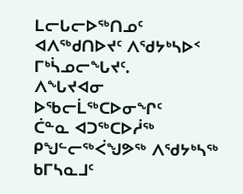ᒪᓕᒐᓕᐅᖅᑎᓄᑦ ᐊᐱᖅᑯᑎᐅᔪᑦ ᐱᖁᔭᒃᓴᐅᑉ ᒥᒃᓵᓄᓕᖓᔪᑦ.
ᐱᖓᔪᐊᓂ ᐅᖃᓕᒫᖅᑕᐅᓂᖏᑦ
ᑖᓐᓇ ᐊᑐᖅᑕᐅᓲᖅ ᑭᖑᓪᓕᖅᐹᖑᕗᖅ ᐱᖁᔭᒃᓴᖅ ᑲᒥᓴᓇᒧᑦ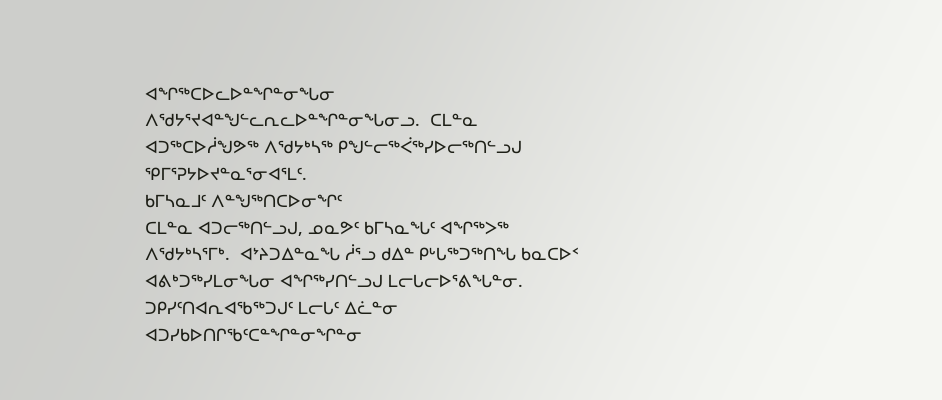ᐊᖏᖅᑕᐅᓚᐅᓐᖏᓐᓂᖓᓂ ᐱᖁᔭᕐᔪᐊᓐᖑᓪᓚᕆᓚᐅᓐᖏᓐᓂᖓᓂᓗ.  ᑕᒪᓐᓇ ᐊᑐᖅᑕᐅᓲᖑᕗᖅ ᐱᖁᔭᒃᓴᖅ ᑭᖑᓪᓕᖅᐹᖅᓯᐅᓕᖅᑎᓪᓗᒍ ᕿᒥᕐᕈᔭᐅᔪᓐᓇᕐᓂᐊᕐᒪᑦ.
ᑲᒥᓴᓇᒧᑦ ᐱᓐᖑᖅᑎᑕᐅᓂᖏᑦ
ᑕᒪᓐᓇ ᐊᑐᓕᖅᑎᓪᓗᒍ, ᓄᓇᕗᑦ ᑲᒥᓴᓇᖓᑦ ᐊᖏᖅᐳᖅ ᐱᖁᔭᒃᓴᕐᒥᒃ.  ᐊᔾᔨᑐᐃᓐᓇᖓ ᓲᕐᓗ ᑯᐃᓐ ᑭᒡᒐᖅᑐᖅᑎᖓ ᑲᓇᑕᐅᑉ ᐊᕕᒃᑐᖅᓯᒪᓂᖓᓂ ᐊᖏᖅᓯᑎᓪᓗᒍ ᒪᓕᒐᓕᐅᕐᕕᖓᓐᓂ.
ᑐᑭᓯᑦᑎᐊᕆᐊᖃᖅᑐᒍᑦ ᒪᓕᒐᑦ ᐃᓛᓐᓂ ᐊᑐᓯᑲᐅᑎᒋᖃᑦᑕᓐᖏᓐᓂᖏᓐᓂ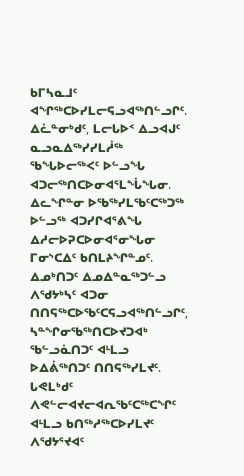ᑲᒥᓴᓇᒧᑦ ᐊᖏᖅᑕᐅᓯᒪᓕᕋᓗᐊᖅᑎᓪᓗᒋᑦ.  ᐃᓛᓐᓂᒃᑯᑦ, ᒪᓕᒐᐅᑉ ᐃᓗᐊᒍᑦ ᓇᓗᓇᐃᖅᓯᓯᒪᓲᖅ ᖃᖓᐅᓕᖅᐸᑦ ᐅᓪᓗᖓ ᐊᑐᓕᖅᑎᑕᐅᓂᐊᕐᒪᖔᖓᓂ.  ᐃᓚᖏᓐᓂ ᐅᖃᖅᓯᒪᖃᑦᑕᖅᑐᖅ ᐅᓪᓗᖅ ᐊᑐᓯᒋᐊᕐᕕᖓ ᐃᓱᓕᐅᕈᑕᐅᓂᐊᕐᓂᖓᓂ ᒥᓂᔅᑕᐃᑦ ᑲᑎᒪᔨᖏᓐᓄᑦ.
ᐃᓄᒃᑎᑐᑦ ᐃᓄᐃᓐᓇᖅᑐᓪᓗ ᐱᖁᔭᒃᓴᑦ ᐊᑐᓂ ᑎᑎᕋᖅᑕᐅᖃᑦᑕᕋᓗᐊᖅᑎᓪᓗᒋᑦ, ᓴᓐᖏᓂᖃᖅᑎᑕᐅᔪᑐᐊᒃ ᖃᓪᓗᓈᑎᑐᑦ ᐊᒻᒪᓗ ᐅᐃᕖᖅᑎᑐᑦ ᑎᑎᕋᖅᓯᒪᔪᑦ.  ᒐᕙᒪᒃᑯᑦ ᐱᕙᓪᓕᐊᔪᓕᐊᕆᖃᑦᑕᖅᑕᖏᑦ ᐊᒻᒪᓗ ᑲᑎᖅᓱᖅᑕᐅᓯᒪᔪᑦ ᐱᖁᔭᕐᔪᐊᑦ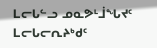ᒪᓕᒐᓪᓗ ᓄᓇᕗᒻᒨᖓᔪᑦ ᒪᓕᒐᓕᕆᔨᒃᑯᑦ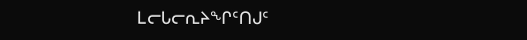ᒪᓕᒐᓕᕆᔨᖏᑦᑎᒍᑦ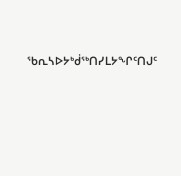ᖃᕆᓴᐅᔭᒃᑰᖅᑎᓯᒪᔭᖏᑦᑎᒍᑦ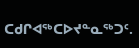ᑕᑯᒋᐊᖅᑕᐅᔪᓐᓇᖅᑐᑦ.